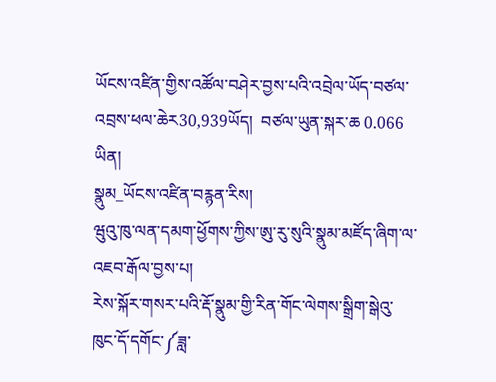ཡོངས་འཛིན་གྱིས་འཚོལ་བཤེར་བྱས་པའི་འབྲེལ་ཡོད་བཙལ་འབྲས་ཕལ་ཆེར30,939ཡོད།  བཙལ་ཡུན་སྐར་ཆ 0.066 ཡིན།
སྣུམ_ཡོངས་འཛིན་བརྙན་རིས།
ཝུའུ་ཁུ་ལན་དམག་ཕྱོགས་ཀྱིས་ཨུ་རུ་སུའི་སྣུམ་མཛོད་ཞིག་ལ་འཇབ་རྒོལ་བྱས་པ།
རེས་སྐོར་གསར་པའི་རྡོ་སྣུམ་གྱི་རིན་གོང་ལེགས་སྒྲིག་སྒེའུ་ཁུང་དོ་དགོང་༼ཟླ་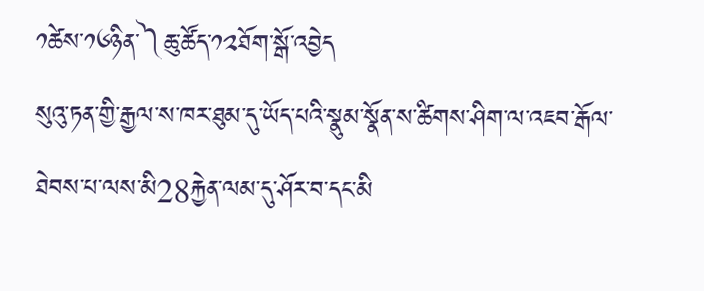༡ཚེས་༡༦ཉིན་༽ཆུ་ཚོད་༡༢ཐོག་སྒོ་འབྱེད
སུའུ་ཏན་གྱི་རྒྱལ་ས་ཁར་ཐུམ་དུ་ཡོད་པའི་སྣུམ་སྣོན་ས་ཚིགས་ཤིག་ལ་འཇབ་རྒོལ་ཐེབས་པ་ལས་མི28རྐྱེན་ལམ་དུ་ཤོར་བ་དང་མི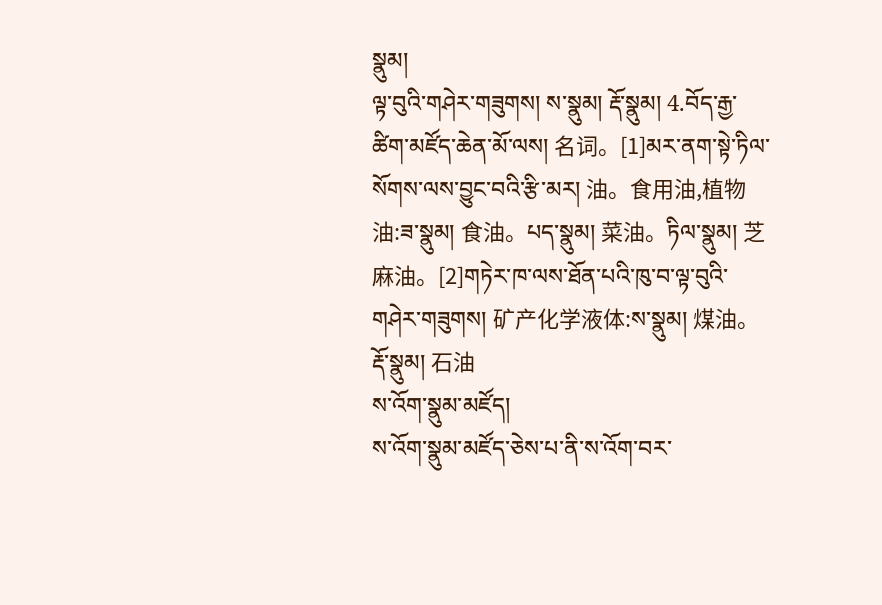སྣུམ།
ལྟ་བུའི་གཤེར་གཟུགས། ས་སྣུམ། རྡོ་སྣུམ། 4.བོད་རྒྱ་ཚིག་མཛོད་ཆེན་མོ་ལས། 名词。[1]མར་ནག་སྟེ་ཏིལ་སོགས་ལས་བྱུང་བའི་རྩི་མར། 油。食用油,植物油:ཟ་སྣུམ། 食油。པད་སྣུམ། 菜油。ཏིལ་སྣུམ། 芝麻油。[2]གཏེར་ཁ་ལས་ཐོན་པའི་ཁུ་བ་ལྟ་བུའི་གཤེར་གཟུགས། 矿产化学液体:ས་སྣུམ། 煤油。རྡོ་སྣུམ། 石油
ས་འོག་སྣུམ་མཛོད།
ས་འོག་སྣུམ་མཛོད་ཅེས་པ་ནི་ས་འོག་བར་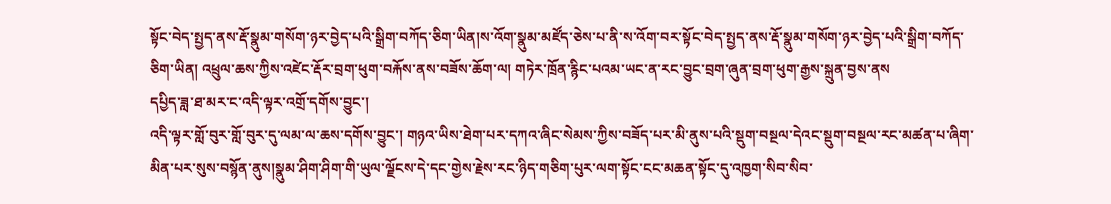སྟོང་བེད་སྤྱད་ནས་རྡོ་སྣུམ་གསོག་ཉར་བྱེད་པའི་སྒྲིག་བཀོད་ཅིག་ཡིན།ས་འོག་སྣུམ་མཛོད་ཅེས་པ་ནི་ས་འོག་བར་སྟོང་བེད་སྤྱད་ནས་རྡོ་སྣུམ་གསོག་ཉར་བྱེད་པའི་སྒྲིག་བཀོད་ཅིག་ཡིན། འཕྲུལ་ཆས་ཀྱིས་འཛེང་རྡོར་བྲག་ཕུག་བརྐོས་ནས་བཟོས་ཆོག་ལ། གཏེར་ཁྲོན་རྙིང་པའམ་ཡང་ན་རང་བྱུང་བྲག་ཞུན་བྲག་ཕུག་རྒྱས་སྐྲུན་བྱས་ནས
དཔྱིད་ཟླ་ཐ་མར་ང་འདི་ལྟར་འགྲོ་དགོས་བྱུང་།
འདི་ལྟར་གློ་བུར་གློ་བུར་དུ་ལམ་ལ་ཆས་དགོས་བྱུང་། གཉའ་ཡིས་ཐེག་པར་དཀའ་ཞིང་སེམས་ཀྱིས་བཟོད་པར་མི་ནུས་པའི་སྡུག་བསྔལ་དེའང་སྡུག་བསྔལ་རང་མཚན་པ་ཞིག་མིན་པར་སུས་བསྙོན་ནུས།སྣུམ་ཤིག་ཤིག་གི་ཡུལ་ལྗོངས་དེ་དང་གྱེས་རྗེས་རང་ཉིད་གཅིག་པུར་ལག་སྟོང་ངང་མཆན་སྟོང་དུ་འཁྱག་སིབ་སིབ་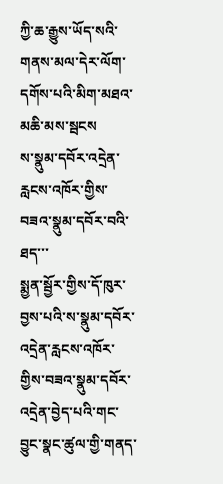ཀྱི་ཆ་རྒྱུས་ཡོད་སའི་གནས་མལ་དེར་ལོག་དགོས་པའི་མིག་མཐའ་མཆི་མས་སྦངས
ས་སྣུམ་དབོར་འདྲེན་རླངས་འཁོར་གྱིས་བཟའ་སྣུམ་དབོར་བའི་ཐད་་་
སྨྱན་སྦྱོར་གྱིས་དོ་ཁུར་བྱས་པའི་ས་སྣུམ་དབོར་འདྲེན་རླངས་འཁོར་གྱིས་བཟའ་སྣུམ་དབོར་འདྲེན་བྱེད་པའི་གང་བྱུང་སྣང་ཚུལ་གྱི་གནད་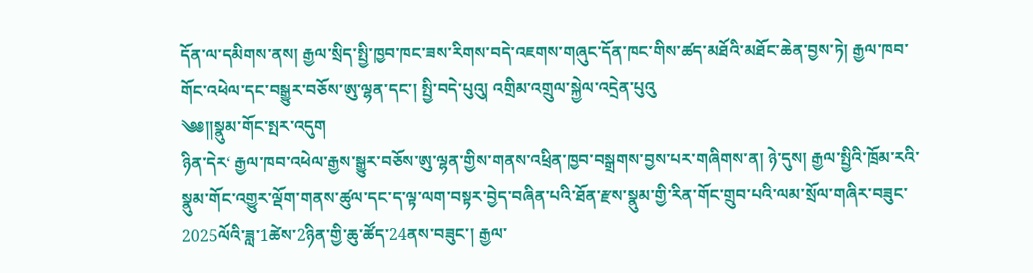དོན་ལ་དམིགས་ནས། རྒྱལ་སྲིད་སྤྱི་ཁྱབ་ཁང་ཟས་རིགས་བདེ་འཇགས་གཞུང་དོན་ཁང་གིས་ཚད་མཐོའི་མཐོང་ཆེན་བྱས་ཏེ། རྒྱལ་ཁབ་གོང་འཕེལ་དང་བསྒྱུར་བཅོས་ཨུ་ལྷན་དང་། སྤྱི་བདེ་པུའུ། འགྲིམ་འགྲུལ་སྐྱེལ་འདྲེན་པུའུ
༄༅།།སྣུམ་གོང་སྤར་འདུག
ཉིན་དེར‘ རྒྱལ་ཁབ་འཕེལ་རྒྱས་སྒྱུར་བཅོས་ཨུ་ལྷན་གྱིས་གནས་འཕྲིན་ཁྱབ་བསྒྲགས་བྱས་པར་གཞིགས་ན། ཉེ་དུས། རྒྱལ་སྤྱིའི་ཁྲོམ་རའི་སྣུམ་གོང་འགྱུར་ལྡོག་གནས་ཚུལ་དང་ད་ལྟ་ལག་བསྟར་བྱེད་བཞིན་པའི་ཐོན་རྫས་སྣུམ་གྱི་རིན་གོང་གྲུབ་པའི་ལམ་སྲོལ་གཞིར་བཟུང་2025ལོའི་ཟླ་1ཚེས་2ཉིན་གྱི་ཆུ་ཚོད་24ནས་བཟུང་། རྒྱལ་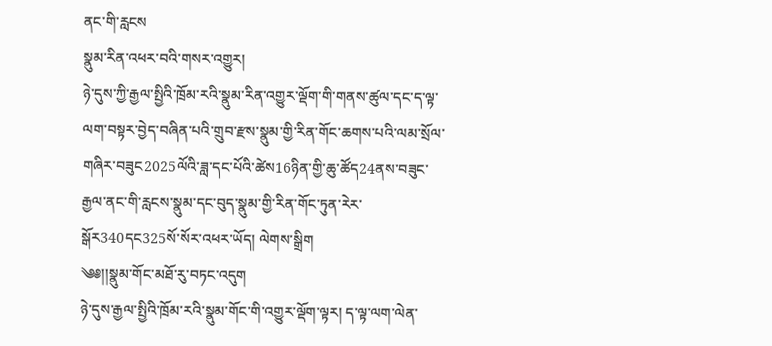ནང་གི་རླངས
སྣུམ་རིན་འཕར་བའི་གསར་འགྱུར།
ཉེ་དུས་ཀྱི་རྒྱལ་སྤྱིའི་ཁྲོམ་རའི་སྣུམ་རིན་འགྱུར་ལྡོག་གི་གནས་ཚུལ་དང་ད་ལྟ་ལག་བསྟར་བྱེད་བཞིན་པའི་གྲུབ་རྫས་སྣུམ་གྱི་རིན་གོང་ཆགས་པའི་ལམ་སྲོལ་གཞིར་བཟུང2025ལོའི་ཟླ་དང་པོའི་ཚེས16ཉིན་གྱི་ཆུ་ཚོད24ནས་བཟུང་རྒྱལ་ནང་གི་རླངས་སྣུམ་དང་བུད་སྣུམ་གྱི་རིན་གོང་ཏུན་རེར་སྒོར340དང325སོ་སོར་འཕར་ཡོད། ལེགས་སྒྲིག
༄༅།།སྣུམ་གོང་མཐོ་རུ་བཏང་འདུག
ཉེ་དུས་རྒྱལ་སྤྱིའི་ཁྲོམ་རའི་སྣུམ་གོང་གི་འགྱུར་ལྡོག་ལྟར། ད་ལྟ་ལག་ལེན་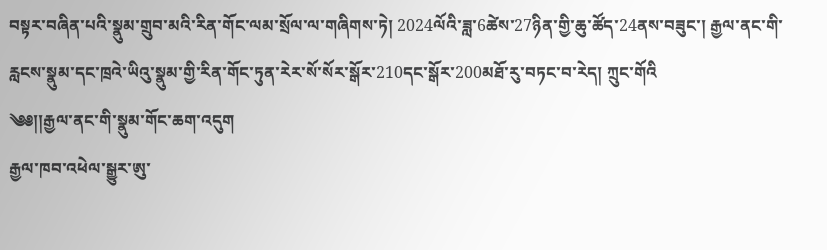བསྟར་བཞིན་པའི་སྣུམ་གྲུབ་མའི་རིན་གོང་ལམ་སྲོལ་ལ་གཞིགས་ཏེ། 2024ལོའི་ཟླ་6ཚེས་27ཉིན་གྱི་ཆུ་ཚོད་24ནས་བཟུང་། རྒྱལ་ནང་གི་རླངས་སྣུམ་དང་ཁྲའེ་ཡིའུ་སྣུམ་གྱི་རིན་གོང་ཏུན་རེར་སོ་སོར་སྒོར་210དང་སྒོར་200མཐོ་རུ་བཏང་བ་རེད། ཀྲུང་གོའི
༄༅།།རྒྱལ་ནང་གི་སྣུམ་གོང་ཆག་འདུག
རྒྱལ་ཁབ་འཕེལ་སྒྱུར་ཨུ་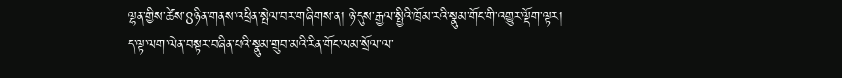ལྷན་གྱིས་ཚེས་8ཉིན་གནས་འཕྲིན་སྤེལ་བར་གཞིགས་ན། ཉེ་དུས་རྒྱལ་སྤྱིའི་ཁྲོམ་རའི་སྣུམ་གོང་གི་འགྱུར་ལྡོག་ལྟར། ད་ལྟ་ལག་ལེན་བསྟར་བཞིན་པའི་སྣུམ་གྲུབ་མའི་རིན་གོང་ལམ་སྲོལ་ལ་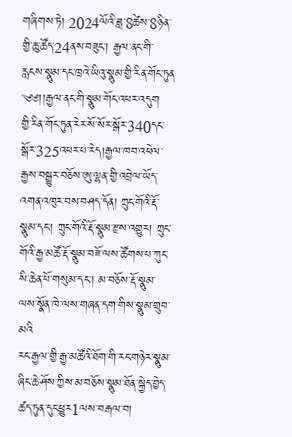གཞིགས་ཏེ། 2024ལོའི་ཟླ་8ཚེས་8ཉིན་གྱི་ཆུ་ཚོད་24ནས་བཟུང་། རྒྱལ་ནང་གི་རླངས་སྣུམ་དང་ཁྲའེ་ཡིའུ་སྣུམ་གྱི་རིན་གོང་ཏུན
༄༅།།རྒྱལ་ནང་གི་སྣུམ་གོང་འཕར་འདུག
གྱི་རིན་གོང་ཏུན་རེར་སོ་སོར་སྒོར་340དང་སྒོར་325འཕར་པ་རེད།རྒྱལ་ཁབ་འཕེལ་རྒྱས་བསྒྱུར་བཅོས་ཨུ་ལྷན་གྱི་འབྲེལ་ཡོད་འགན་འཁུར་བས་བཤད་དོན། ཀྲུང་གོའི་རྡོ་སྣུམ་དང་། ཀྲུང་གོའི་རྡོ་སྣུམ་རྫས་འགྱུར། ཀྲུང་གོའི་རྒྱ་མཚོ་རྡོ་སྣུམ་བཟོ་ལས་ཚོགས་པ་ཀུང་སི་ཆེན་པོ་གསུམ་དང་། མ་བཅོས་རྡོ་སྣུམ་ལས་སྣོན་ཁེ་ལས་གཞན་དག་གིས་སྣུམ་གྲུབ་མའི
རང་རྒྱལ་གྱི་རྒྱ་མཚོའི་ཐོག་གི་རང་གཉེར་སྣུམ་ཞིང་ཆེ་ཤོས་ཀྱིས་མ་བཅོས་སྣུམ་ཐོན་སྐྱེད་བྱེད་ཚད་ཏུན་དུང་ཕྱུར1ལས་བརྒལ་བ།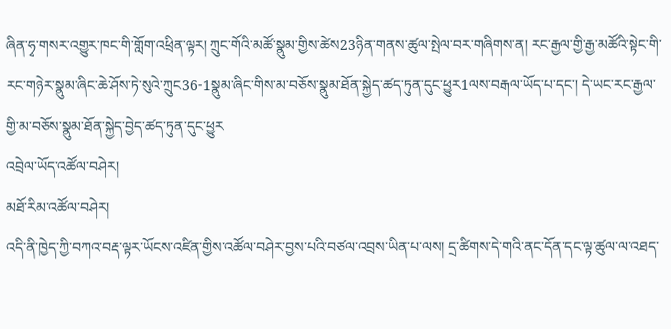ཞིན་ཧྭ་གསར་འགྱུར་ཁང་གི་གློག་འཕྲིན་ལྟར། ཀྲུང་གོའི་མཚོ་སྣུམ་གྱིས་ཚེས23ཉིན་གནས་ཚུལ་སྤེལ་བར་གཞིགས་ན། རང་རྒྱལ་གྱི་རྒྱ་མཚོའི་སྟེང་གི་རང་གཉེར་སྣུམ་ཞིང་ཆེ་ཤོས་ཏེ་སུའེ་ཀྲུང36-1སྣུམ་ཞིང་གིས་མ་བཅོས་སྣུམ་ཐོན་སྐྱེད་ཚད་ཏུན་དུང་ཕྱུར1ལས་བརྒལ་ཡོད་པ་དང་། དེ་ཡང་རང་རྒྱལ་གྱི་མ་བཅོས་སྣུམ་ཐོན་སྐྱེད་བྱེད་ཚད་ཏུན་དུང་ཕྱུར
འབྲེལ་ཡོད་འཚོལ་བཤེར།
མཐོ་རིམ་འཚོལ་བཤེར།
འདི་ནི་ཁྱེད་ཀྱི་བཀའ་བརྡ་ལྟར་ཡོངས་འཛིན་གྱིས་འཚོལ་བཤེར་བྱས་པའི་བཙལ་འབྲས་ཡིན་པ་ལས། དྲ་ཚིགས་དེ་གའི་ནང་དོན་དང་ལྟ་ཚུལ་ལ་འཐད་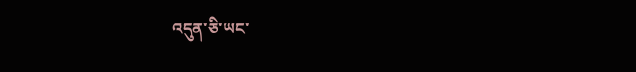འདུན་ཅི་ཡང་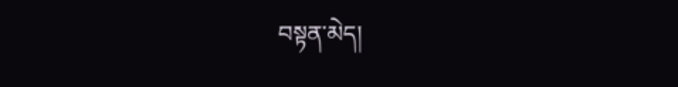བསྟན་མེད།